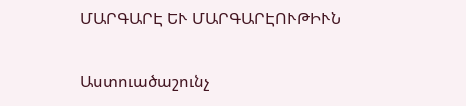ՄԱՐԳԱՐԷ ԵՒ ՄԱՐԳԱՐԷՈՒԹԻՒՆ

Աստուածաշունչ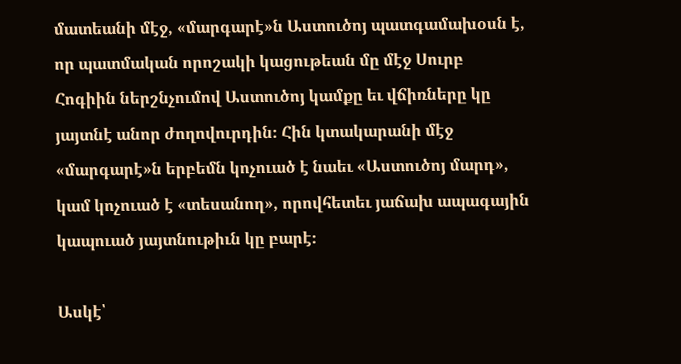մատեանի մէջ, «մարգարէ»ն Աստուծոյ պատգամախօսն է, որ պատմական որոշակի կացութեան մը մէջ Սուրբ Հոգիին ներշնչումով Աստուծոյ կամքը եւ վճիռները կը յայտնէ անոր ժողովուրդին։ Հին կտակարանի մէջ «մարգարէ»ն երբեմն կոչուած է նաեւ «Աստուծոյ մարդ», կամ կոչուած է «տեսանող», որովհետեւ յաճախ ապագային կապուած յայտնութիւն կը բարէ։

Ասկէ՝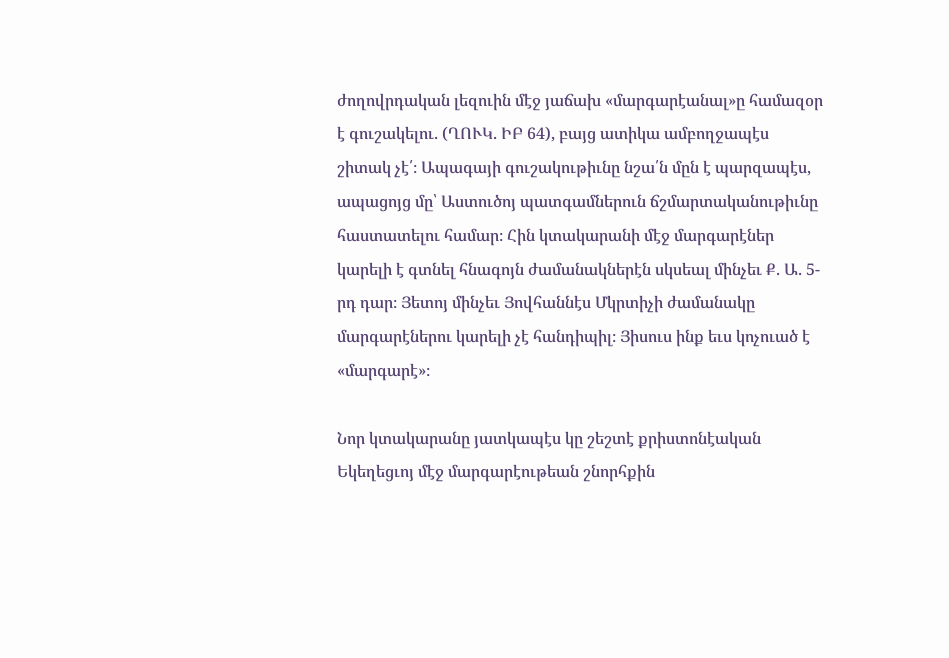ժողովրդական լեզուին մէջ յաճախ «մարգարէանալ»ը համազօր է գուշակելու. (ՂՈՒԿ. ԻԲ 64), բայց ատիկա ամբողջապէս շիտակ չէ՛։ Ապագայի գուշակութիւնը նշա՛ն մըն է պարզապէս, ապացոյց մը՝ Աստուծոյ պատգամներուն ճշմարտականութիւնը հաստատելու համար։ Հին կտակարանի մէջ մարգարէներ կարելի է գտնել հնագոյն ժամանակներէն սկսեալ մինչեւ Ք. Ա. 5-րդ դար։ Յետոյ մինչեւ Յովհաննէս Մկրտիչի ժամանակը մարգարէներու կարելի չէ հանդիպիլ։ Յիսուս ինք եւս կոչուած է «մարգարէ»։

Նոր կտակարանը յատկապէս կը շեշտէ քրիստոնէական Եկեղեցւոյ մէջ մարգարէութեան շնորհքին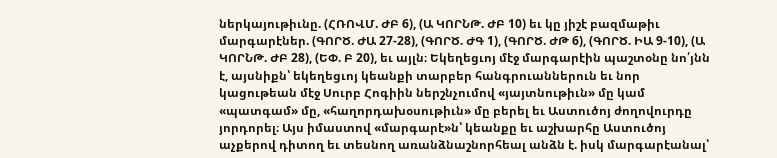ներկայութիւնը. (ՀՌՈՎՄ. ԺԲ 6), (Ա ԿՈՐՆԹ. ԺԲ 10) եւ կը յիշէ բազմաթիւ մարգարէներ. (ԳՈՐԾ. ԺԱ 27-28), (ԳՈՐԾ. ԺԳ 1), (ԳՈՐԾ. ԺԹ 6), (ԳՈՐԾ. ԻԱ 9-10), (Ա ԿՈՐՆԹ. ԺԲ 28), (ԵՓ. Բ 20), եւ այլն։ Եկեղեցւոյ մէջ մարգարէին պաշտօնը նո՛յնն է, այսնիքն՝ եկեղեցւոյ կեանքի տարբեր հանգրուաններուն եւ նոր կացութեան մէջ Սուրբ Հոգիին ներշնչումով «յայտնութիւն» մը կամ «պատգամ» մը, «հաղորդախօսութիւն» մը բերել եւ Աստուծոյ ժողովուրդը յորդորել։ Այս իմաստով «մարգարէ»ն՝ կեանքը եւ աշխարհը Աստուծոյ աչքերով դիտող եւ տեսնող առանձնաշնորհեալ անձն է. իսկ մարգարէանալ՝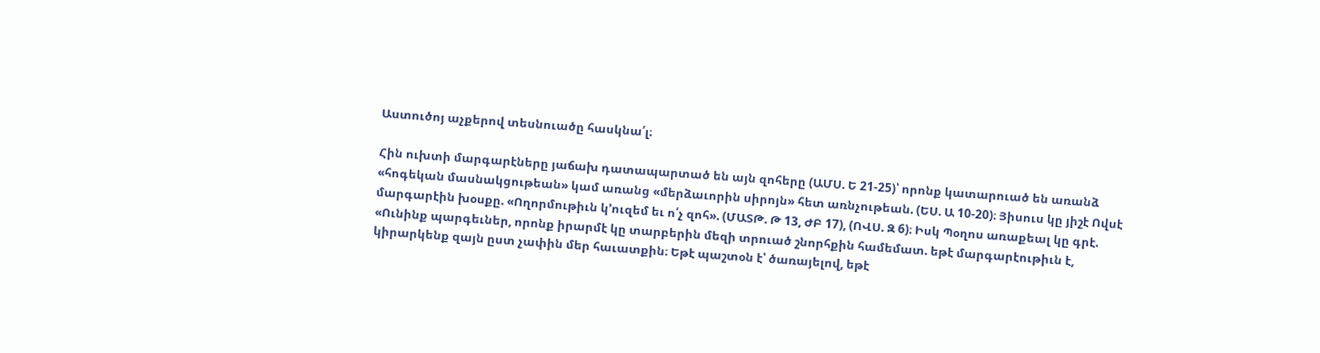Աստուծոյ աչքերով տեսնուածը հասկնա՛լ։

Հին ուխտի մարգարէները յաճախ դատապարտած են այն զոհերը (ԱՄՍ. Ե 21-25)՝ որոնք կատարուած են առանձ «հոգեկան մասնակցութեան» կամ առանց «մերձաւորին սիրոյն» հետ առնչութեան. (ԵՍ. Ա 10-20)։ Յիսուս կը յիշէ Ովսէ մարգարէին խօսքը. «Ողորմութիւն կ՚ուզեմ եւ ո՛չ զոհ». (ՄԱՏԹ. Թ 13, ԺԲ 17), (ՈՎՍ. Զ 6)։ Իսկ Պօղոս առաքեալ կը գրէ. «Ունինք պարգեւներ, որոնք իրարմէ կը տարբերին մեզի տրուած շնորհքին համեմատ. եթէ մարգարէութիւն է, կիրարկենք զայն ըստ չափին մեր հաւատքին։ Եթէ պաշտօն է՝ ծառայելով, եթէ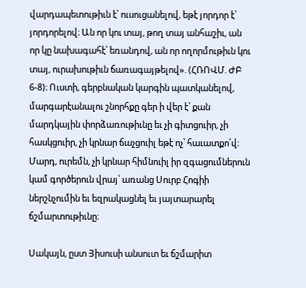վարդապետութիւն է՝ ուսուցանելով, եթէ յորդոր է՝ յորդորելով։ Ան որ կու տայ, թող տայ անհաշիւ, ան որ կը նախագահէ՝ եռանդով, ան որ ողորմութիւն կու տայ, ուրախութիւն ճառագայթելով». (ՀՌՈՎՄ. ԺԲ 6-8)։ Ուստի, գերբնական կարգին պատկանելով, մարգարէանալու շնորհքը գեր ի վեր է՝ քան մարդկային փորձառութիւնը եւ չի գիտցուիր, չի հասկցուիր, չի կրնար ճաչցուիլ եթէ ոչ՝ հաւատքո՛վ։ Մարդ, ուրեմն, չի կրնար հիմնուիլ իր զգացումներուն կամ գործերուն վրայ՝ առանց Սուրբ Հոգիի ներշնչումին եւ եզրակացնել եւ յայտարարել ճշմարտութիւնը։

Սակայն, ըստ Յիսուսի անսուտ եւ ճշմարիտ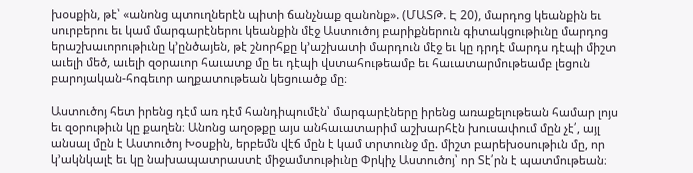խօսքին, թէ՝ «անոնց պտուղներէն պիտի ճանչնաք զանոնք». (ՄԱՏԹ. Է 20), մարդոց կեանքին եւ սուրբերու եւ կամ մարգարէներու կեանքին մէջ Աստուծոյ բարիքներուն գիտակցութիւնը մարդոց երաշխաւորութիւնը կ՚ընծայեն, թէ շնորհքը կ՚աշխատի մարդուն մէջ եւ կը դրդէ մարդս դէպի միշտ աւելի մեծ, աւելի զօրաւոր հաւատք մը եւ դէպի վստահութեամբ եւ հաւատարմութեամբ լեցուն բարոյական-հոգեւոր աղքատութեան կեցուածք մը։

Աստուծոյ հետ իրենց դէմ առ դէմ հանդիպումէն՝ մարգարէները իրենց առաքելութեան համար լոյս եւ զօրութիւն կը քաղեն։ Անոնց աղօթքը այս անհաւատարիմ աշխարհէն խուսափում մըն չէ՛, այլ անսալ մըն է Աստուծոյ Խօսքին, երբեմն վէճ մըն է կամ տրտունջ մը. միշտ բարեխօսութիւն մը, որ կ՚ակնկալէ եւ կը նախապատրաստէ միջամտութիւնը Փրկիչ Աստուծոյ՝ որ Տէ՛րն է պատմութեան։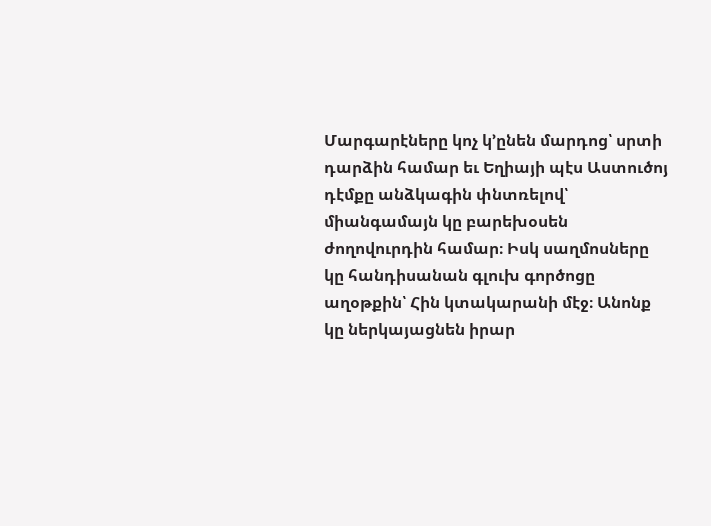Մարգարէները կոչ կ՚ընեն մարդոց՝ սրտի դարձին համար եւ Եղիայի պէս Աստուծոյ դէմքը անձկագին փնտռելով՝ միանգամայն կը բարեխօսեն ժողովուրդին համար։ Իսկ սաղմոսները կը հանդիսանան գլուխ գործոցը աղօթքին՝ Հին կտակարանի մէջ։ Անոնք կը ներկայացնեն իրար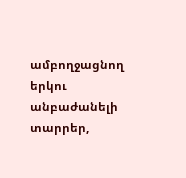ամբողջացնող երկու անբաժանելի տարրեր,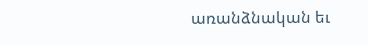առանձնական եւ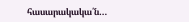հասարակակա՛ն…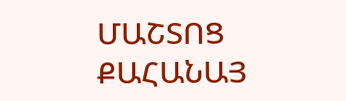ՄԱՇՏՈՑ ՔԱՀԱՆԱՅ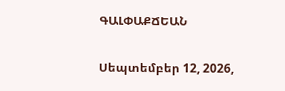ԳԱԼՓԱՔՃԵԱՆ

Սեպտեմբեր 12, 2026,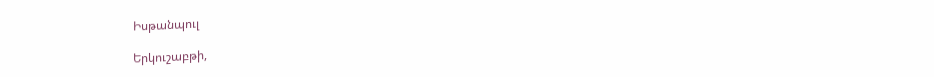Իսթանպուլ

Երկուշաբթի,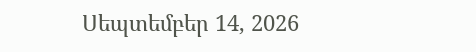Սեպտեմբեր 14, 2026